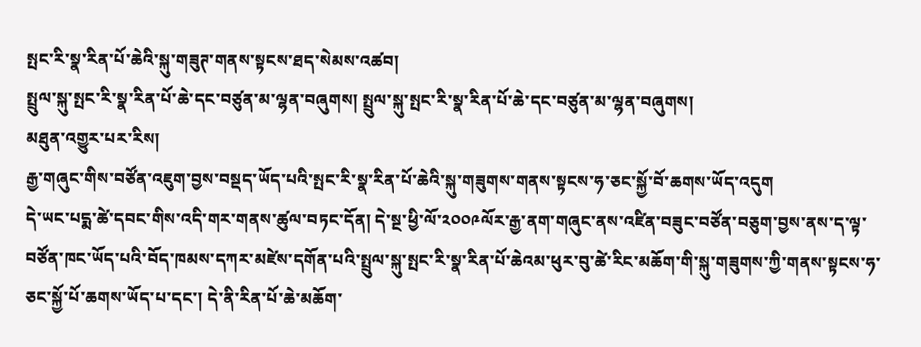སྤང་རི་སྣ་རིན་པོ་ཆེའི་སྐུ་གཟུཊ་གནས་སྟངས་ཐད་སེམས་འཚབ།
སྤྲུལ་སྐུ་སྤང་རི་སྣ་རིན་པོ་ཆེ་དང་བཙུན་མ་ལྷན་བཞུགས། སྤྲུལ་སྐུ་སྤང་རི་སྣ་རིན་པོ་ཆེ་དང་བཙུན་མ་ལྷན་བཞུགས།
མཐུན་འགྱུར་པར་རིས།
རྒྱ་གཞུང་གིས་བཙོན་འཇུག་བྱས་བསྡད་ཡོད་པའི་སྤང་རི་སྣ་རིན་པོ་ཆེའི་སྐུ་གཟུགས་གནས་སྟངས་ཧ་ཅང་སྐྱོ་བོ་ཆགས་ཡོད་འདུག
དེ་ཡང་པདྨ་ཚེ་དབང་གིས་འདི་གར་གནས་ཚུལ་བཏང་དོན། དེ་སྔ་ཕྱི་ལོ་༢༠༠༩ལོར་རྒྱ་ནག་གཞུང་ནས་འཛིན་བཟུང་བཙོན་བཅུག་བྱས་ནས་ད་ལྟ་བཙོན་ཁང་ཡོད་པའི་བོད་ཁམས་དཀར་མཛེས་དགོན་པའི་སྤྲུལ་སྐུ་སྤང་རི་སྣ་རིན་པོ་ཆེའམ་ཕུར་བུ་ཚེ་རིང་མཆོག་གི་སྐུ་གཟུགས་ཀྱི་གནས་སྟངས་ཧ་ཅང་སྐྱོ་པོ་ཆགས་ཡོད་པ་དང་། དེ་ནི་རིན་པོ་ཆེ་མཆོག་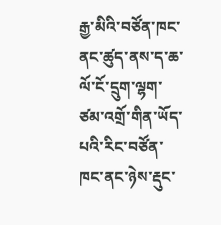རྒྱ་མིའི་བཙོན་ཁང་ནང་ཚུད་ནས་ད་ཆ་ལོ་ངོ་དྲུག་ལྷག་ཙམ་འགྲོ་གིན་ཡོད་པའི་རིང་བཙོན་ཁང་ནང་ཉེས་རྡུང་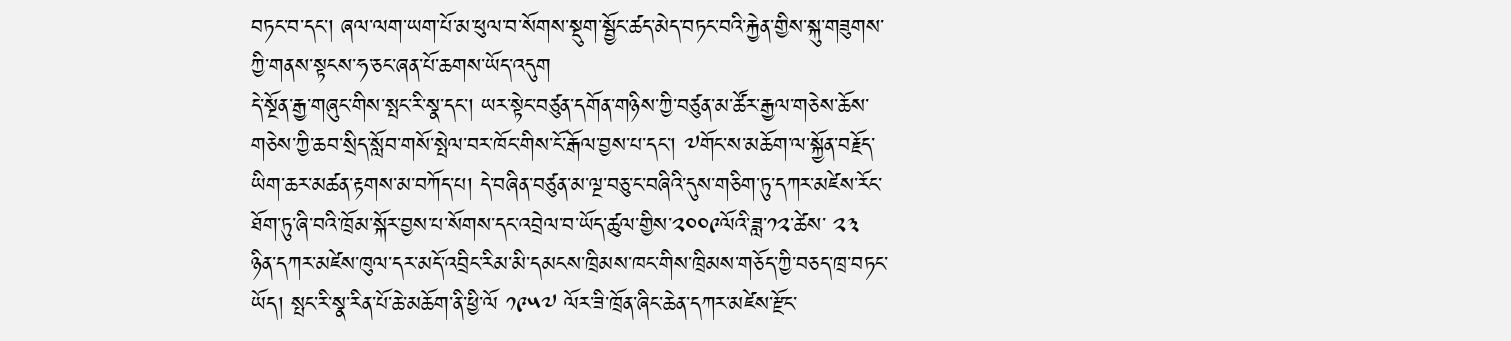བཏང་བ་དང་། ཞལ་ལག་ཡག་པོ་མ་ཕུལ་བ་སོགས་སྡུག་སྦྱོང་ཚད་མེད་བཏང་བའི་རྐྱེན་གྱིས་སྐུ་གཟུགས་ཀྱི་གནས་སྟངས་ཧ་ཅང་ཞན་པོ་ཆགས་ཡོད་འདུག
དེ་སྔོན་རྒྱ་གཞུང་གིས་སྤང་རི་སྣ་དང་། ཡར་སྟེང་བཙུན་དགོན་གཉིས་ཀྱི་བཙུན་མ་ཚོར་རྒྱལ་གཅེས་ཆོས་གཅེས་ཀྱི་ཆབ་སྲིད་སློབ་གསོ་སྤེལ་བར་ཁོང་གིས་ངོ་རྒོལ་བྱས་པ་དང་། ༧གོང་ས་མཆོག་ལ་སྐྱོན་བརྗོད་ཡིག་ཆར་མཚན་རྟགས་མ་བཀོད་པ། དེ་བཞིན་བཙུན་མ་ལྔ་བཅུ་ང་བཞིའི་དུས་གཅིག་ཏུ་དཀར་མཛེས་རོང་ཐོག་ཏུ་ཞི་བའི་ཁྲོམ་སྐོར་བྱས་པ་སོགས་དང་འབྲེལ་བ་ཡོད་ཚུལ་གྱིས་༢༠༠༩ལོའི་ཟླ་༡༢་ཚེས་ ༢༣ ཉིན་དཀར་མཛེས་ཁུལ་དར་མདོ་འབྲིང་རིམ་མི་དམངས་ཁྲིམས་ཁང་གིས་ཁྲིམས་གཅོད་ཀྱི་བཅད་ཁྲ་བཏང་ཡོད། སྤང་རི་སྣ་རིན་པོ་ཆེ་མཆོག་ནི་ཕྱི་ལོ ༡༩༥༧ ལོར་ཟི་ཁྲོན་ཞིང་ཆེན་དཀར་མཛེས་རྫོང་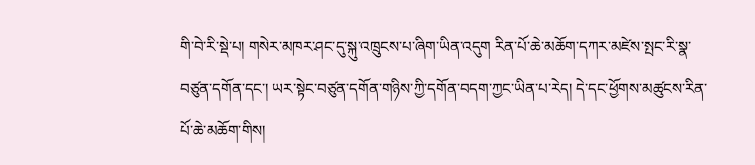གི་བེ་རི་སྡེ་པ། གསེར་མཁར་ཤང་དུ་སྐུ་འཁྲུངས་པ་ཞིག་ཡིན་འདུག རིན་པོ་ཆེ་མཆོག་དཀར་མཛེས་སྤང་རི་སྣ་བཙུན་དགོན་དང་། ཡར་སྟེང་བཙུན་དགོན་གཉིས་ཀྱི་དགོན་བདག་ཀྱང་ཡིན་པ་རེད། དེ་དང་ཕྱོགས་མཚུངས་རིན་པོ་ཆེ་མཆོག་གིས།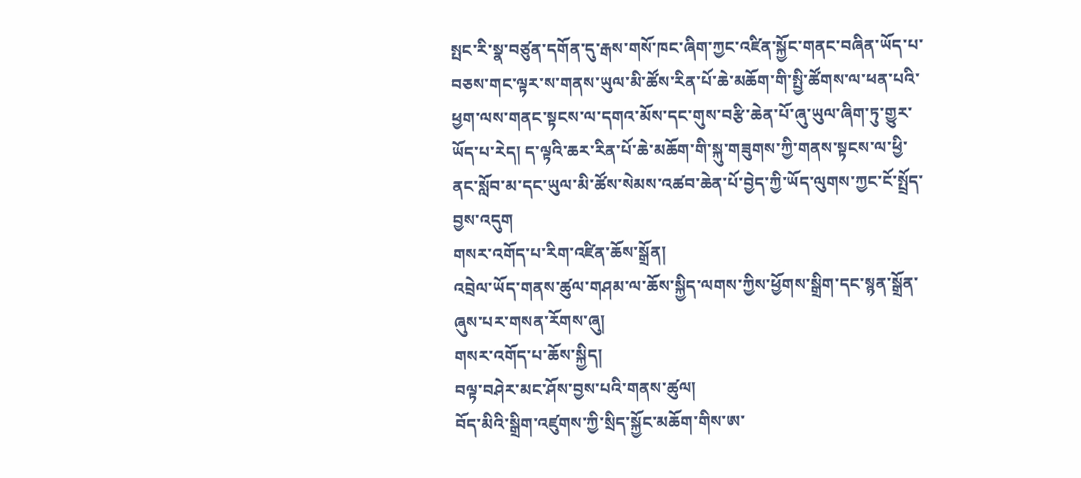སྤང་རི་སྣ་བཙུན་དགོན་དུ་རྒས་གསོ་ཁང་ཞིག་ཀྱང་འཛིན་སྐྱོང་གནང་བཞིན་ཡོད་པ་བཅས་གང་ལྟར་ས་གནས་ཡུལ་མི་ཚོས་རིན་པོ་ཆེ་མཆོག་གི་སྤྱི་ཚོགས་ལ་ཕན་པའི་ཕྱག་ལས་གནང་སྟངས་ལ་དགའ་མོས་དང་གུས་བརྩི་ཆེན་པོ་ཞུ་ཡུལ་ཞིག་ཏུ་གྱུར་ཡོད་པ་རེད། ད་ལྟའི་ཆར་རིན་པོ་ཆེ་མཆོག་གི་སྐུ་གཟུགས་ཀྱི་གནས་སྟངས་ལ་ཕྱི་ནང་སློབ་མ་དང་ཡུལ་མི་ཚོས་སེམས་འཚབ་ཆེན་པོ་བྱེད་ཀྱི་ཡོད་ལུགས་ཀྱང་ངོ་སྤྲོད་བྱས་འདུག
གསར་འགོད་པ་རིག་འཛིན་ཆོས་སྒྲོན།
འབྲེལ་ཡོད་གནས་ཚུལ་གཤམ་ལ་ཆོས་སྐྱིད་ལགས་ཀྱིས་ཕྱོགས་སྒྲིག་དང་སྙན་སྒྲོན་ཞུས་པར་གསན་རོགས་ཞུ།
གསར་འགོད་པ་ཆོས་སྐྱིད།
བལྟ་བཤེར་མང་ཤོས་བྱས་པའི་གནས་ཚུལ།
བོད་མིའི་སྒྲིག་འཛུགས་ཀྱི་སྲིད་སྐྱོང་མཆོག་གིས་ཨ་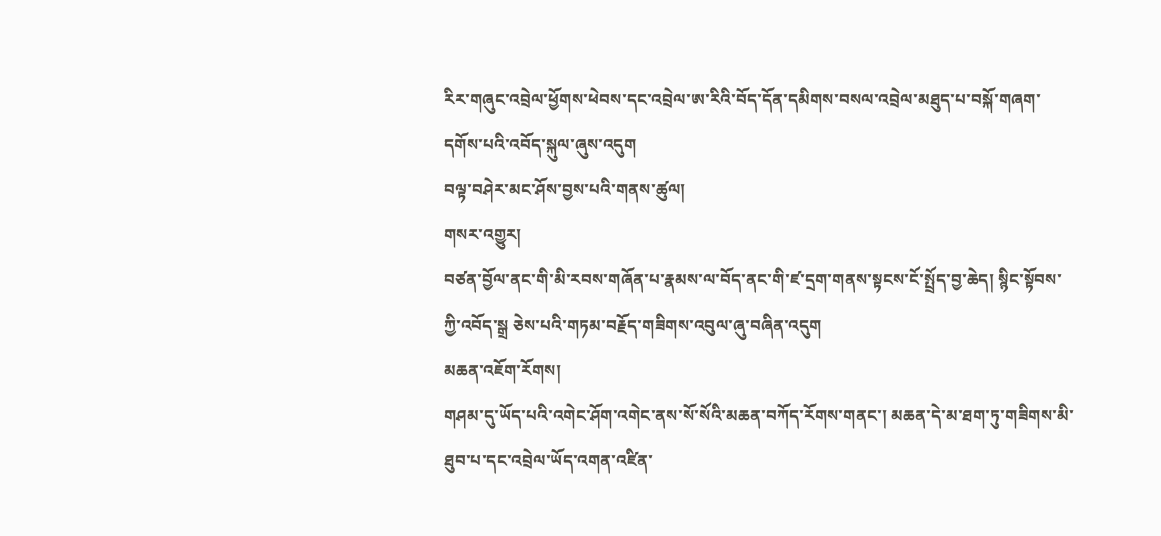རིར་གཞུང་འབྲེལ་ཕྱོགས་ཕེབས་དང་འབྲེལ་ཨ་རིའི་བོད་དོན་དམིགས་བསལ་འབྲེལ་མཐུད་པ་བསྐོ་གཞག་དགོས་པའི་འབོད་སྐུལ་ཞུས་འདུག
བལྟ་བཤེར་མང་ཤོས་བྱས་པའི་གནས་ཚུལ།
གསར་འགྱུར།
བཙན་བྱོལ་ནང་གི་མི་རབས་གཞོན་པ་རྣམས་ལ་བོད་ནང་གི་ཛ་དྲག་གནས་སྟངས་ངོ་སྤྲོད་བྱ་ཆེད། སྙིང་སྟོབས་ཀྱི་འབོད་སྒྲ ཅེས་པའི་གཏམ་བརྗོད་གཟིགས་འབུལ་ཞུ་བཞིན་འདུག
མཆན་འཇོག་རོགས།
གཤམ་དུ་ཡོད་པའི་འགེང་ཤོག་འགེང་ནས་སོ་སོའི་མཆན་བཀོད་རོགས་གནང་། མཆན་དེ་མ་ཐག་ཏུ་གཟིགས་མི་ཐུབ་པ་དང་འབྲེལ་ཡོད་འགན་འཛིན་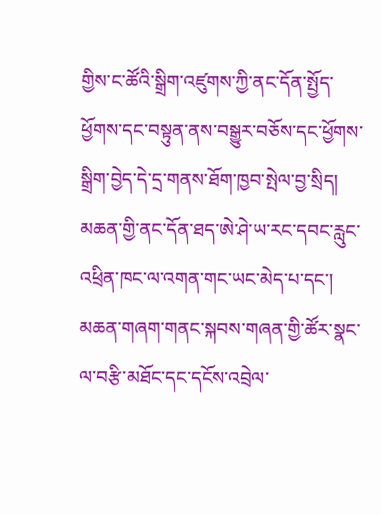གྱིས་ང་ཚོའི་སྒྲིག་འཛུགས་ཀྱི་ནང་དོན་སྤྱོད་ཕྱོགས་དང་བསྟུན་ནས་བསྒྱུར་བཅོས་དང་ཕྱོགས་སྒྲིག་བྱེད་དེ་དྲ་གནས་ཐོག་ཁྱབ་སྤེལ་བྱ་སྲིད། མཆན་གྱི་ནང་དོན་ཐད་ཨེ་ཤེ་ཡ་རང་དབང་རླུང་འཕྲིན་ཁང་ལ་འགན་གང་ཡང་མེད་པ་དང་། མཆན་གཞག་གནང་སྐབས་གཞན་གྱི་ཚོར་སྣང་ལ་བརྩི་མཐོང་དང་དངོས་འབྲེལ་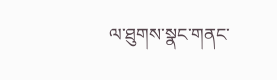ལ་ཐུགས་སྣང་གནང་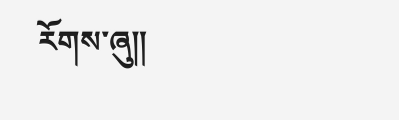རོགས་ཞུ༎